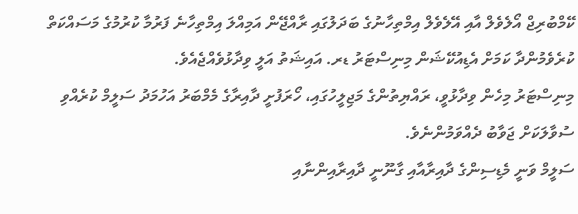ކޭމްބުރިޖް އޯލެވެލް އާއި އޭލެވެލް އިމްތިހާނުގެ ބަދަލުގައި ރާއްޖޭން އަމިއްލަ އިމްތިހާނެ ފަރުމާ ކުރުމުގެ މަސައްކަތް ކުރެވެމުންދާ ކަމަށް އެޑިއުކޭޝަން މިނިސްޓަރު ޑރ. އައިޝަތު އަލީ ވިދާޅުވެއްޖެއެވެ.
މިނިސްޓަރު މިހެން ވިދާޅުވީ، ރައްޔިތުންގެ މަޖިލީހުގައި، ހޯރަފުށީ ދާއިރާގެ މެމްބަރު އަހުމަދު ސަލީމް ކުރެއްވި ސުވާލަކަށް ޖަވާބު ދެއްވަމުންނެވެ.
ސަލީމް ވަނީ މެޑިސިންގެ ދާއިރާއާއި ގާނޫނީ ދާއިރާއިންނާއި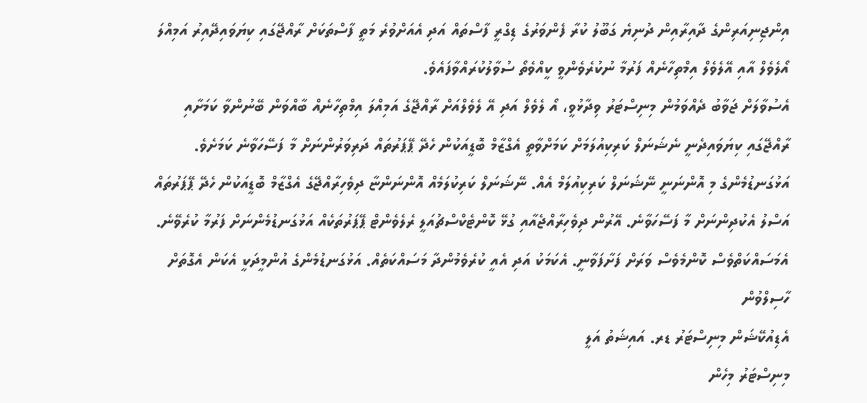އިންޖިނިއަރިންގެ ދާއިރާއިން ދުނިޔެ ގަބޫލު ކުރާ ފެންވަރުގެ ޑިގްރީ ފާސްތައް އަދި އެއަށްވުރެ މަތީ ފާސްތަކަށް ރާއްޖޭގައި ކިޔަވައިދޭއިރު އަމިއްލަ އޯލެވެލް އާއި އޭލެވެލް އިމްތިހާނެއް ފަރުމާ ނުކުރެވެންވީ ކީއްވެތޯ ސުވާލުކުރައްވާފައެވެ.
އެސުވާލަށް ޖަވާބު ދެއްވަމުން މިނިސްޓަރު ވިދާޅުވީ، އޯ ލެވެލް އަދި އޭ ލެވެލްއަށް ރާއްޖޭގެ އަމިއްލަ އިމްތިހާނެއް ބާއްވަން ބޭނުންވާ ކަމަށާއި ރާއްޖޭގައި ކިޔަވައިދެނީ ނެޝަނަލް ކަރިކިއުލަމަށް ކަމަށްވާތީ އެގްޒާމް ބޮޑީއަކުން ހެދޭ ޕޭޕަރުތައް ދަރިވަރުންނަށް މާ ފަސޭހަވާނެ ކަމަށެވެ.
އަޅުގަނޑުމެންގެ މި އޮންނަނީ ނޭޝަނަލް ކަރިކިއުލަމް އެއް. ނޭޝަނަލް ކަރިކުލަމެއް އޮންނަންޏާ ދިވެހިރާއްޖޭގެ އެގްޒާމް ބޮޑީއަކުން ހެދޭ ޕޭޕަރުތައް އަސްލު އެކުދިންނަށް މާ ފަސޭހަވާނެ. އޭރުން ދިވެހިރާއްޖެއާއި ގުޅޭ ކޮންޓެކްސްޗުއަލީ ރެލެވެންޓް ޕޭޕަރުތަކެއް އަޅުގަނޑުމެންނަށް ފަރުމާ ކުރެވޭނެ. އެމަސައްކަތްވެސް ކޮންމެވެސް ވަރަށް ފަށާފަވާނީ. އެކަމަކު އަދި އެއީ ކުރެވެމުންދާ މަސައްކަތެއް. އަޅުގަނޑުމެންގެ އުންމީދަކީ އެކަން އެގޮތަށް ހާސިލްވުން
އެޑިއުކޭޝަން މިނިސްޓަރު ޑރ. އައިޝަތު އަލީ
މިނިސްޓަރު މިހެން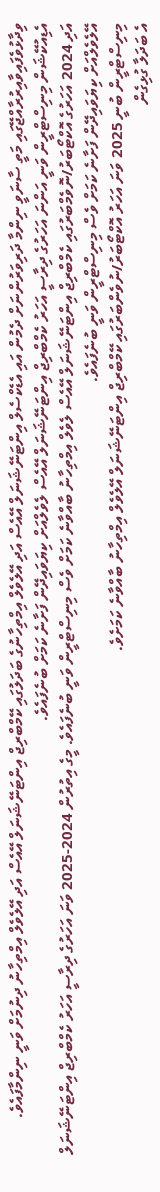ވިދާޅުވެފައިވާއިރުރާއްޖޭގައި މަތީ ސާނަވީ ނިންމާ ދަރިވަރުންނަށް ދެމުން އައި އެޑެކްސެލް އިންޓަނޭޝަނަލް އޭއެސް އަދި އޭލެވެލް އިމްތިހާނުގެ ބަދަލުގައި ކޭމްބްރިޖް އިންޓަނޭޝަނަލް އޭއެސް އަދި އޭލެވެލް އިމްތިހާނު ދިނުމަށް ވަނީ ނިންމާފައެވެ.
އެޑިއުކޭޝަން މިނިސްޓްރީން ވަނީ އަންނަ އަހަރުގެ ދިރާސީ އަހަރު ކެމްބްރިޖް އިންޓަނޭޝަނަލް އޭއެސް ލެވެލްއަށް ކިޔަވައިދޭން ފަށާނެ ކަމަށް ބުނެފައެވެ.
އަދި 2024 އަހަރުގެ އޮކްޓޯބަރު/ނޮވެމްބަރުގައި ކެމްބްރިޖް އިންޓަނޭޝަނަލް އޭއެސް ލެވެލް އިމްތިހާނު ބާއްވާނެ ކަމަށް ވެސް މިނިސްޓްރީން ވަނީ ބުނެފައެވެ. މީގެ އިތުރުން 2024-2025 ވަނަ އަހަރުގެ ދިރާސީ އަހަރު ކެމްބްރިޖް އިންޓަނޭޝަނަލް އޭލެވެލްއަށް ކިޔަވައިދޭން ފަށާނެ ކަމަށް ވެސް މިނިސްޓްރީން ވަނީ ބުނެފައެވެ.
މިނިސްޓްރީން ބުނީ 2025 ވަނަ އަހަރު އޮކްޓޯބަރު/ނުވެންބަރުގައި ކޭމްބްރިޖް އިންޓަނޭޝަނަލް އޭލެވެލް އިމްތިހާނު ބާއްވާނެ ކަމަށެވެ.
އެ ބަދަލާ ގުޅިގެން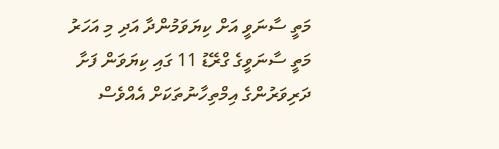މަތީ ސާނަވީ އަށް ކިޔަވަމުންދާ އަދި މި އަހަރު މަތީ ސާނަވީގެ ގްރޭޑު 11 ގައި ކިޔަވަން ފަށާ ދަރިވަރުންގެ އިމްތިހާނުތަކަށް އެއްވެސް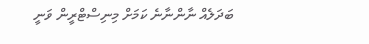ބަދަލެއް ނާންނާނެ ކަމަށް މިނިސްޓްރީން ވަނީ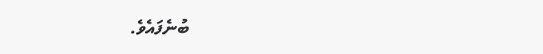ބުނެފައެވެ.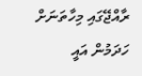ރާއްޖޭގައި މިހާތަނަށް ހަދަމުން އައީ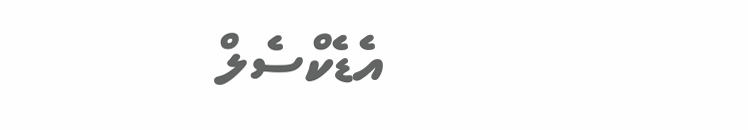އެޑެކްސެލް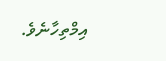އިމްތިހާނެވެ.